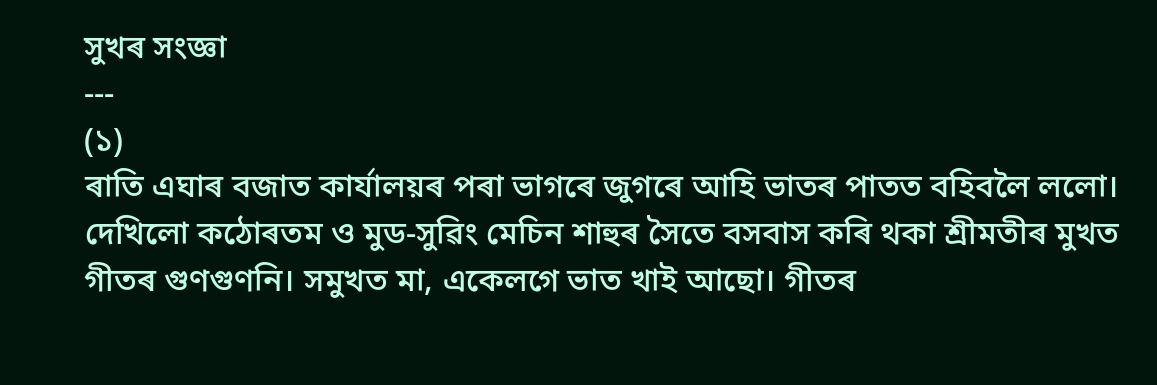সুখৰ সংজ্ঞা
---
(১)
ৰাতি এঘাৰ বজাত কাৰ্যালয়ৰ পৰা ভাগৰে জুগৰে আহি ভাতৰ পাতত বহিবলৈ ললো।
দেখিলো কঠোৰতম ও মুড-সুৱিং মেচিন শাহুৰ সৈতে বসবাস কৰি থকা শ্ৰীমতীৰ মুখত গীতৰ গুণগুণনি। সমুখত মা, একেলগে ভাত খাই আছো। গীতৰ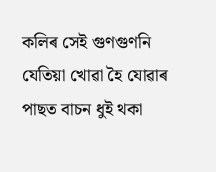কলিৰ সেই গুণগুণনি যেতিয়া খোৱা হৈ যোৱাৰ পাছত বাচন ধুই থকা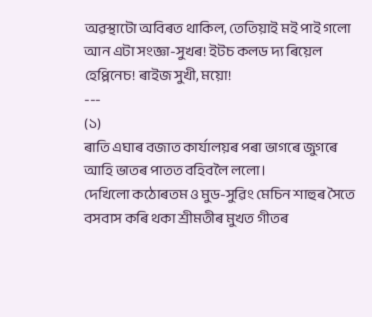অৱস্থাটো অবিৰত থাকিল, তেতিয়াই মই পাই গলো আন এটা সংজ্ঞা-সুখৰ! ইটচ কলড দ্য ৰিয়েল হেপ্পিনেচ! ৰাইজ সুখী, ময়ো!
---
(১)
ৰাতি এঘাৰ বজাত কাৰ্যালয়ৰ পৰা ভাগৰে জুগৰে আহি ভাতৰ পাতত বহিবলৈ ললো।
দেখিলো কঠোৰতম ও মুড-সুৱিং মেচিন শাহুৰ সৈতে বসবাস কৰি থকা শ্ৰীমতীৰ মুখত গীতৰ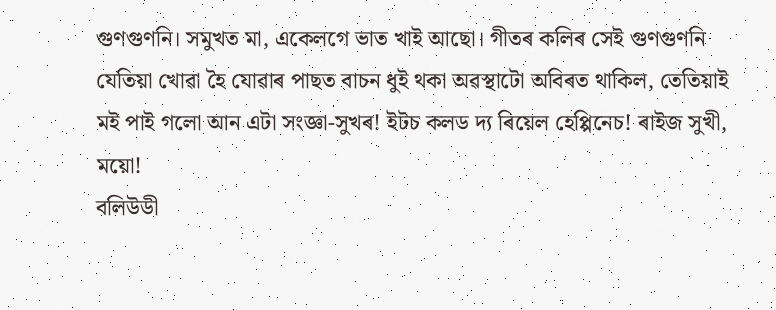গুণগুণনি। সমুখত মা, একেলগে ভাত খাই আছো। গীতৰ কলিৰ সেই গুণগুণনি যেতিয়া খোৱা হৈ যোৱাৰ পাছত বাচন ধুই থকা অৱস্থাটো অবিৰত থাকিল, তেতিয়াই মই পাই গলো আন এটা সংজ্ঞা-সুখৰ! ইটচ কলড দ্য ৰিয়েল হেপ্পিনেচ! ৰাইজ সুখী, ময়ো!
বলিউডী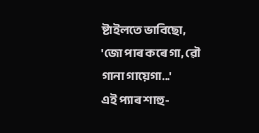ষ্টাইলতে ভাবিছো, 'জো পাৰ কৰে গা, ৱৌ গানা গায়েগা...'
এই প্যাৰ শাহু-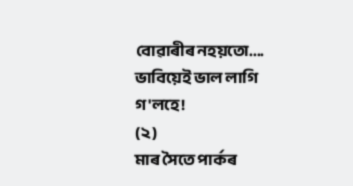বোৱাৰীৰ নহয়তো.... ভাবিয়েই ভাল লাগি গ'লহে!
(২)
মাৰ সৈতে পাৰ্কৰ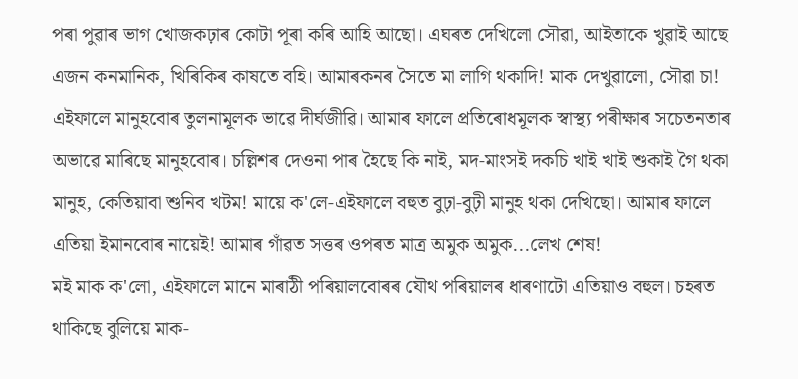পৰা পুৱাৰ ভাগ খোজকঢ়াৰ কোটা পূৰা কৰি আহি আছো। এঘৰত দেখিলো সৌৱা, আইতাকে খুৱাই আছে এজন কনমানিক, খিৰিকিৰ কাষতে বহি। আমাৰকনৰ সৈতে মা লাগি থকাদি! মাক দেখুৱালো, সৌৱা চা!
এইফালে মানুহবোৰ তুলনামূলক ভাৱে দীৰ্ঘজীৱি। আমাৰ ফালে প্ৰতিৰোধমূলক স্বাস্থ্য পৰীক্ষাৰ সচেতনতাৰ অভাৱে মাৰিছে মানুহবোৰ। চল্লিশৰ দেওনা পাৰ হৈছে কি নাই, মদ-মাংসই দকচি খাই খাই শুকাই গৈ থকা মানুহ, কেতিয়াবা শুনিব খটম! মায়ে ক'লে-এইফালে বহুত বুঢ়া-বুঢ়ী মানুহ থকা দেখিছো। আমাৰ ফালে এতিয়া ইমানবোৰ নায়েই! আমাৰ গাঁৱত সত্তৰ ওপৰত মাত্ৰ অমুক অমুক...লেখ শেষ!
মই মাক ক'লো, এইফালে মানে মাৰাঠী পৰিয়ালবোৰৰ যৌথ পৰিয়ালৰ ধাৰণাটো এতিয়াও বহুল। চহৰত থাকিছে বুলিয়ে মাক-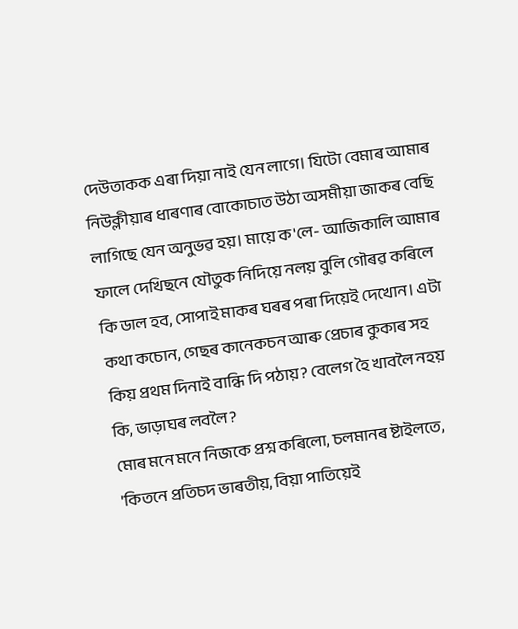দেউতাকক এৰা দিয়া নাই যেন লাগে। যিটো বেমাৰ আমাৰ নিউক্লীয়াৰ ধাৰণাৰ বোকোচাত উঠা অসমীয়া জাকৰ বেছি লাগিছে যেন অনুভৱ হয়। মায়ে ক'লে- আজিকালি আমাৰ ফালে দেখিছনে যৌতুক নিদিয়ে নলয় বুলি গৌৰৱ কৰিলে কি ডাল হব, সোপাই মাকৰ ঘৰৰ পৰা দিয়েই দেখোন। এটা কথা কচোন, গেছৰ কানেকচন আৰু প্ৰেচাৰ কুকাৰ সহ কিয় প্ৰথম দিনাই বান্ধি দি পঠায়? বেলেগ হৈ খাবলৈ নহয় কি, ভাড়াঘৰ লবলৈ?
মোৰ মনে মনে নিজকে প্ৰশ্ন কৰিলো, চলমানৰ ষ্টাইলতে, 'কিতনে প্ৰতিচদ ভাৰতীয়, বিয়া পাতিয়েই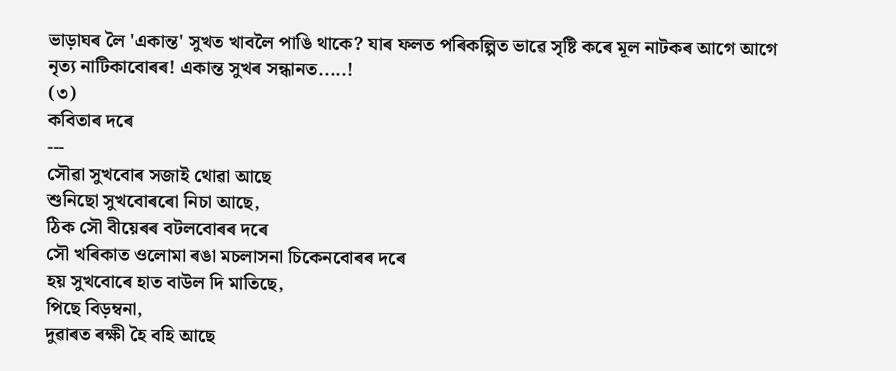ভাড়াঘৰ লৈ 'একান্ত' সুখত খাবলৈ পাঙি থাকে? যাৰ ফলত পৰিকল্পিত ভাৱে সৃষ্টি কৰে মূল নাটকৰ আগে আগে নৃত্য নাটিকাবোৰৰ! একান্ত সুখৰ সন্ধানত.....!
(৩)
কবিতাৰ দৰে
---
সৌৱা সুখবোৰ সজাই থোৱা আছে
শুনিছো সুখবোৰৰো নিচা আছে,
ঠিক সৌ বীয়েৰৰ বটলবোৰৰ দৰে
সৌ খৰিকাত ওলোমা ৰঙা মচলাসনা চিকেনবোৰৰ দৰে
হয় সুখবোৰে হাত বাউল দি মাতিছে,
পিছে বিড়ম্বনা,
দুৱাৰত ৰক্ষী হৈ বহি আছে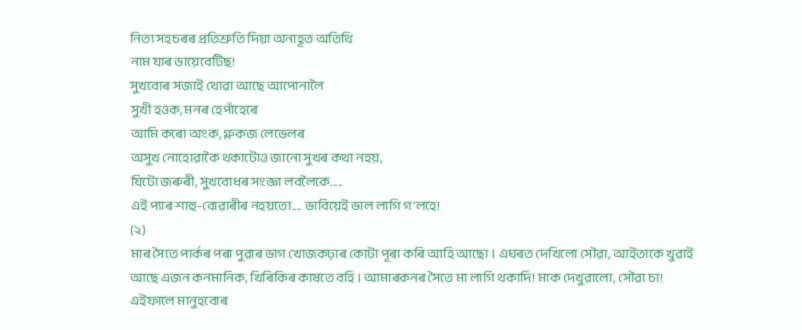নিত্য সহচৰৰ প্ৰতিশ্ৰুতি দিয়া অনাহূত অতিথি
নাম যাৰ ডায়েবেটিছ!
সুখবোৰ সজাই থোৱা আছে আপোনালৈ
সুখী হওক, মনৰ হেপাঁহেৰে
আমি কৰো অংক, গ্লুকজ লেভেলৰ
অসুখ নোহোৱাকৈ থকাটোও জানো সুখৰ কথা নহয়,
যিটো জৰুৰী, সুখবোধৰ সংজ্ঞা লবলৈকে.....
এই প্যাৰ শাহু-বোৱাৰীৰ নহয়তো.... ভাবিয়েই ভাল লাগি গ'লহে!
(২)
মাৰ সৈতে পাৰ্কৰ পৰা পুৱাৰ ভাগ খোজকঢ়াৰ কোটা পূৰা কৰি আহি আছো। এঘৰত দেখিলো সৌৱা, আইতাকে খুৱাই আছে এজন কনমানিক, খিৰিকিৰ কাষতে বহি। আমাৰকনৰ সৈতে মা লাগি থকাদি! মাক দেখুৱালো, সৌৱা চা!
এইফালে মানুহবোৰ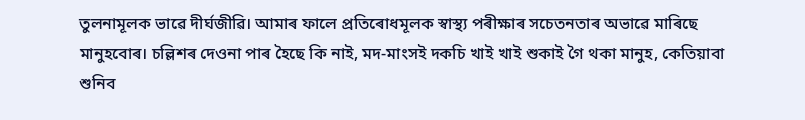তুলনামূলক ভাৱে দীৰ্ঘজীৱি। আমাৰ ফালে প্ৰতিৰোধমূলক স্বাস্থ্য পৰীক্ষাৰ সচেতনতাৰ অভাৱে মাৰিছে মানুহবোৰ। চল্লিশৰ দেওনা পাৰ হৈছে কি নাই, মদ-মাংসই দকচি খাই খাই শুকাই গৈ থকা মানুহ, কেতিয়াবা শুনিব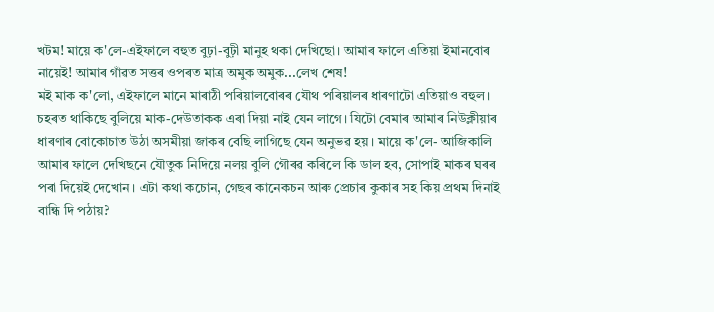খটম! মায়ে ক'লে-এইফালে বহুত বুঢ়া-বুঢ়ী মানুহ থকা দেখিছো। আমাৰ ফালে এতিয়া ইমানবোৰ নায়েই! আমাৰ গাঁৱত সত্তৰ ওপৰত মাত্ৰ অমুক অমুক...লেখ শেষ!
মই মাক ক'লো, এইফালে মানে মাৰাঠী পৰিয়ালবোৰৰ যৌথ পৰিয়ালৰ ধাৰণাটো এতিয়াও বহুল। চহৰত থাকিছে বুলিয়ে মাক-দেউতাকক এৰা দিয়া নাই যেন লাগে। যিটো বেমাৰ আমাৰ নিউক্লীয়াৰ ধাৰণাৰ বোকোচাত উঠা অসমীয়া জাকৰ বেছি লাগিছে যেন অনুভৱ হয়। মায়ে ক'লে- আজিকালি আমাৰ ফালে দেখিছনে যৌতুক নিদিয়ে নলয় বুলি গৌৰৱ কৰিলে কি ডাল হব, সোপাই মাকৰ ঘৰৰ পৰা দিয়েই দেখোন। এটা কথা কচোন, গেছৰ কানেকচন আৰু প্ৰেচাৰ কুকাৰ সহ কিয় প্ৰথম দিনাই বান্ধি দি পঠায়?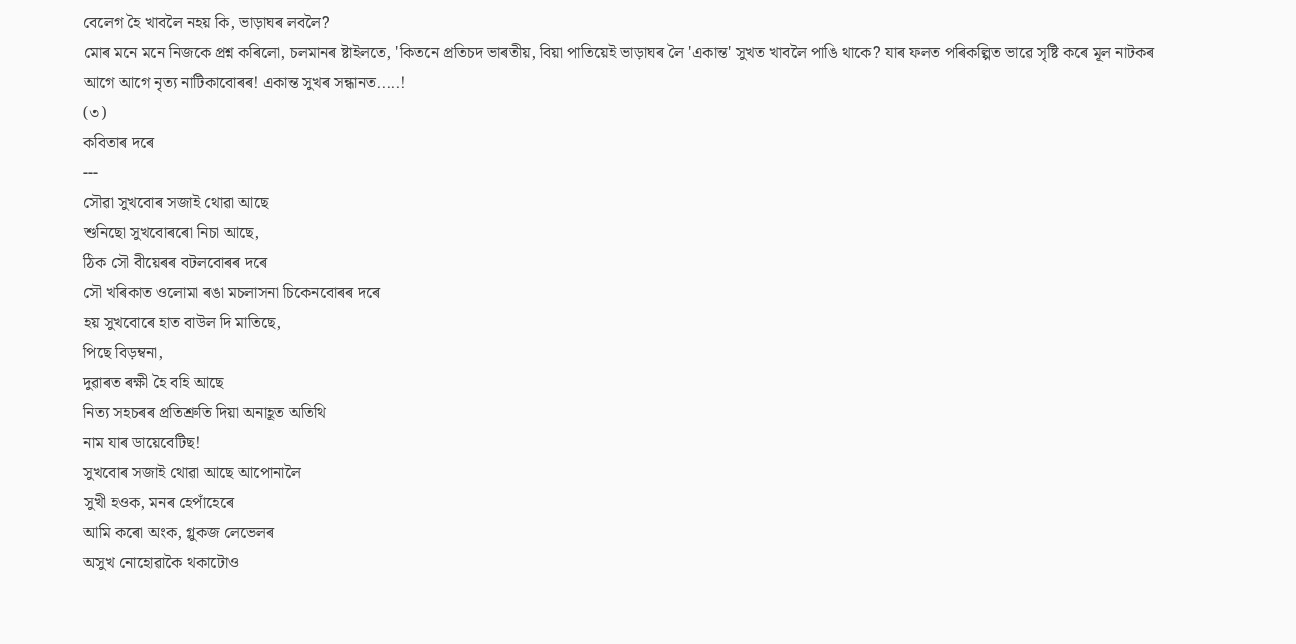বেলেগ হৈ খাবলৈ নহয় কি, ভাড়াঘৰ লবলৈ?
মোৰ মনে মনে নিজকে প্ৰশ্ন কৰিলো, চলমানৰ ষ্টাইলতে, 'কিতনে প্ৰতিচদ ভাৰতীয়, বিয়া পাতিয়েই ভাড়াঘৰ লৈ 'একান্ত' সুখত খাবলৈ পাঙি থাকে? যাৰ ফলত পৰিকল্পিত ভাৱে সৃষ্টি কৰে মূল নাটকৰ আগে আগে নৃত্য নাটিকাবোৰৰ! একান্ত সুখৰ সন্ধানত.....!
(৩)
কবিতাৰ দৰে
---
সৌৱা সুখবোৰ সজাই থোৱা আছে
শুনিছো সুখবোৰৰো নিচা আছে,
ঠিক সৌ বীয়েৰৰ বটলবোৰৰ দৰে
সৌ খৰিকাত ওলোমা ৰঙা মচলাসনা চিকেনবোৰৰ দৰে
হয় সুখবোৰে হাত বাউল দি মাতিছে,
পিছে বিড়ম্বনা,
দুৱাৰত ৰক্ষী হৈ বহি আছে
নিত্য সহচৰৰ প্ৰতিশ্ৰুতি দিয়া অনাহূত অতিথি
নাম যাৰ ডায়েবেটিছ!
সুখবোৰ সজাই থোৱা আছে আপোনালৈ
সুখী হওক, মনৰ হেপাঁহেৰে
আমি কৰো অংক, গ্লুকজ লেভেলৰ
অসুখ নোহোৱাকৈ থকাটোও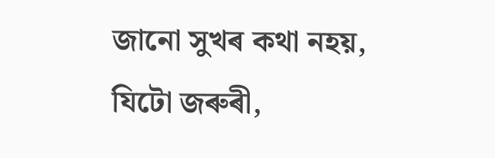জানো সুখৰ কথা নহয়,
যিটো জৰুৰী,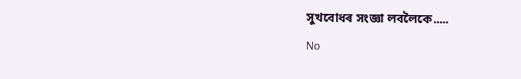সুখবোধৰ সংজ্ঞা লবলৈকে.....
No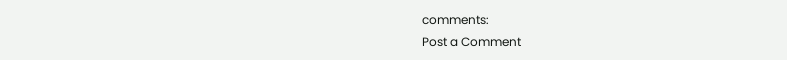comments:
Post a Comment